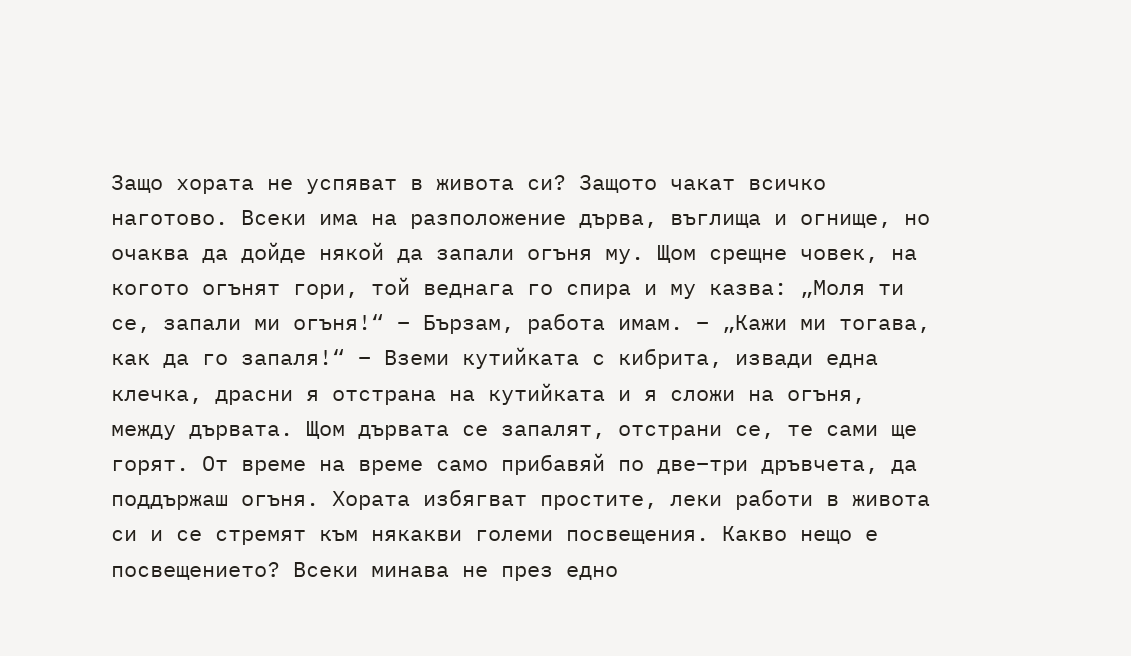Защо хората не успяват в живота си? Защото чакат всичко наготово. Всеки има на разположение дърва, въглища и огнище, но очаква да дойде някой да запали огъня му. Щом срещне човек, на когото огънят гори, той веднага го спира и му казва: „Моля ти се, запали ми огъня!“ – Бързам, работа имам. – „Кажи ми тогава, как да го запаля!“ – Вземи кутийката с кибрита, извади една клечка, драсни я отстрана на кутийката и я сложи на огъня, между дървата. Щом дървата се запалят, отстрани се, те сами ще горят. От време на време само прибавяй по две–три дръвчета, да поддържаш огъня. Хората избягват простите, леки работи в живота си и се стремят към някакви големи посвещения. Какво нещо е посвещението? Всеки минава не през едно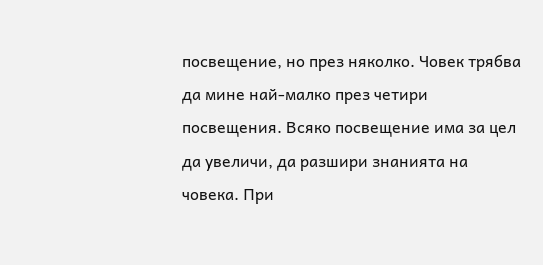посвещение, но през няколко. Човек трябва да мине най-малко през четири посвещения. Всяко посвещение има за цел да увеличи, да разшири знанията на човека. При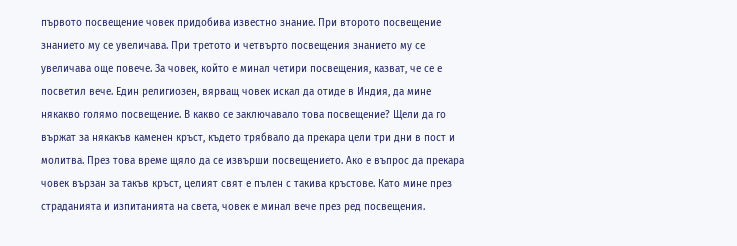първото посвещение човек придобива известно знание. При второто посвещение знанието му се увеличава. При третото и четвърто посвещения знанието му се увеличава още повече. За човек, който е минал четири посвещения, казват, че се е посветил вече. Един религиозен, вярващ човек искал да отиде в Индия, да мине някакво голямо посвещение. В какво се заключавало това посвещение? Щели да го вържат за някакъв каменен кръст, където трябвало да прекара цели три дни в пост и молитва. През това време щяло да се извърши посвещението. Ако е въпрос да прекара човек вързан за такъв кръст, целият свят е пълен с такива кръстове. Като мине през страданията и изпитанията на света, човек е минал вече през ред посвещения.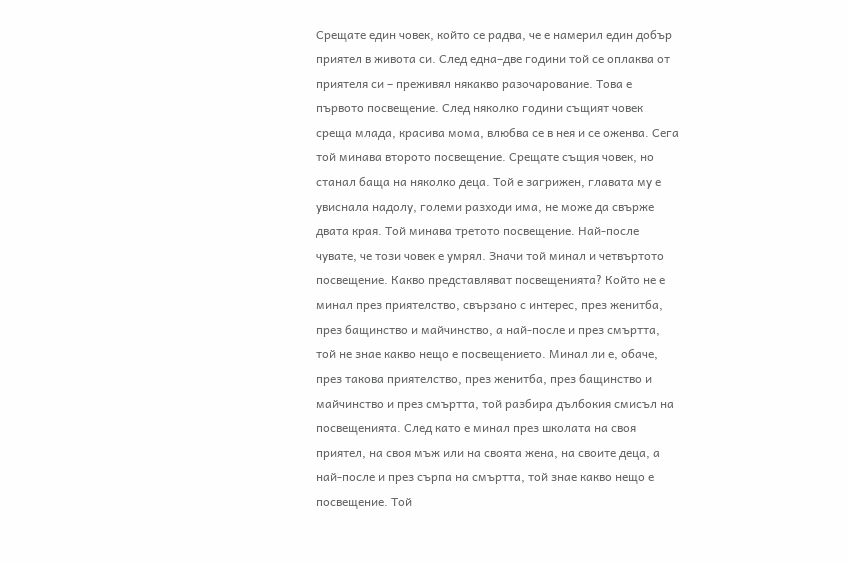Срещате един човек, който се радва, че е намерил един добър приятел в живота си. След една–две години той се оплаква от приятеля си – преживял някакво разочарование. Това е първото посвещение. След няколко години същият човек среща млада, красива мома, влюбва се в нея и се оженва. Сега той минава второто посвещение. Срещате същия човек, но станал баща на няколко деца. Той е загрижен, главата му е увиснала надолу, големи разходи има, не може да свърже двата края. Той минава третото посвещение. Най-после чувате, че този човек е умрял. Значи той минал и четвъртото посвещение. Какво представляват посвещенията? Който не е минал през приятелство, свързано с интерес, през женитба, през бащинство и майчинство, а най-после и през смъртта, той не знае какво нещо е посвещението. Минал ли е, обаче, през такова приятелство, през женитба, през бащинство и майчинство и през смъртта, той разбира дълбокия смисъл на посвещенията. След като е минал през школата на своя приятел, на своя мъж или на своята жена, на своите деца, а най-после и през сърпа на смъртта, той знае какво нещо е посвещение. Той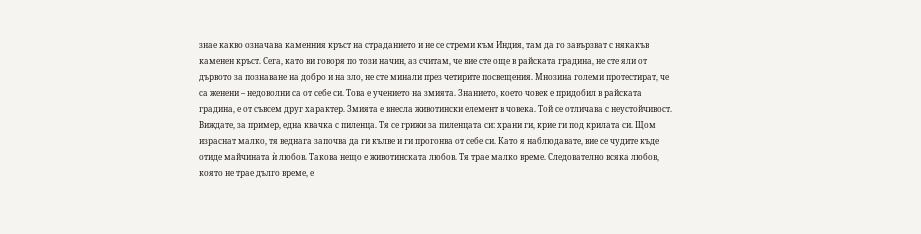знае какво означава каменния кръст на страданието и не се стреми към Индия, там да го завързват с някакъв каменен кръст. Сега, като ви говоря по този начин, аз считам, че вие сте още в райската градина, не сте яли от дървото за познаване на добро и на зло, не сте минали през четирите посвещения. Мнозина големи протестират, че са женени – недоволни са от себе си. Това е учението на змията. Знанието, което човек е придобил в райската градина, е от съвсем друг характер. Змията е внесла животински елемент в човека. Той се отличава с неустойчивост. Виждате, за пример, една квачка с пиленца. Тя се грижи за пиленцата си: храни ги, крие ги под крилата си. Щом израснат малко, тя веднага започва да ги кълве и ги прогонва от себе си. Като я наблюдавате, вие се чудите къде отиде майчината ѝ любов. Такова нещо е животинската любов. Тя трае малко време. Следователно всяка любов, която не трае дълго време, е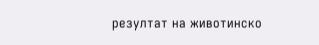резултат на животинско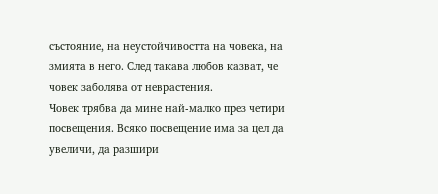състояние, на неустойчивостта на човека, на змията в него. След такава любов казват, че човек заболява от неврастения.
Човек трябва да мине най-малко през четири посвещения. Всяко посвещение има за цел да увеличи, да разшири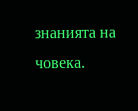знанията на човека.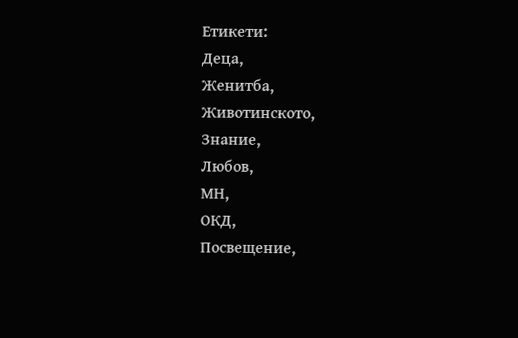Етикети:
Деца,
Женитба,
Животинското,
Знание,
Любов,
МН,
ОКД,
Посвещение,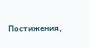Постижения,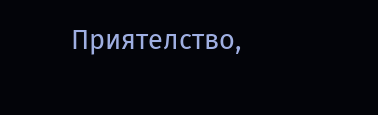Приятелство,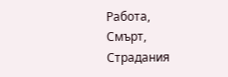Работа,
Смърт,
Страдания